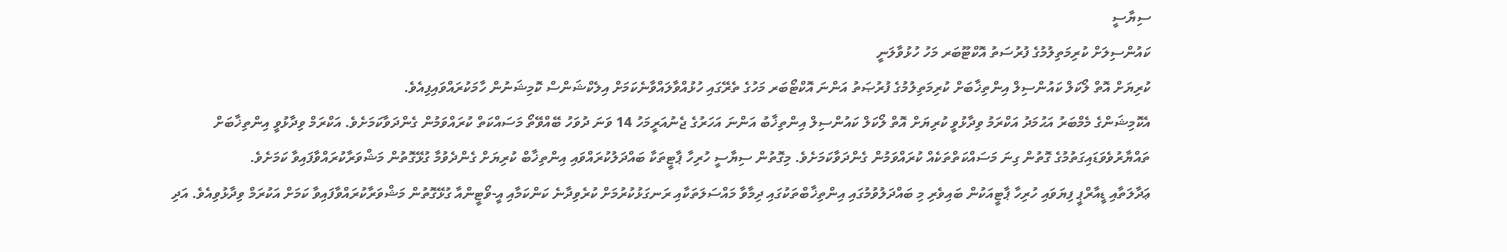ސިޔާސީ
ކައުންސިލަށް ކުރިމަތިލުމުގެ ފުރުސަތު އޮކްޓޫބަރ މަހު ހުޅުވާލަނީ
ކުރިޔަށް އޮތް ލޯކަލް ކައުންސިލް އިންތިޚާބަށް ކުރިމަތިލުމުގެ ފުރުޞަތު އަންނަ އޮކްޓޯބަރ މަހުގެ ތެރޭގައި ހުޅުއްވާލައްވާނެކަމަށް އިލެކްޝަންސް ކޮމިޝަނުން ހާމަކުރައްވައިފިއެވެ.
އެކޮމިޝަންގެ މެމްބަރު އަޙުމަދު އަކްރަމު ވިދާޅުވީ ކުރިޔަށް އޮތް ލޯކަލް ކައުންސިލް އިންތިޚާބު އަންނަ އަހަރުގެ ޖެނުއަރީމަހު 14 ވަނަ ދުވަހު ބޭއްވޭތޯ މަސައްކަތް ކުރައްވަމުން ގެންދަވާކަމަށެވެ. އަކްރަމް ވިދާޅުވީ އިންތިޚާބަށް ތައްޔާރުވެވަޑައިގަތުމުގެ ގޮތުން ގިނަ މަސައްކަތްތަކެއް ކުރައްވަމުން ގެންދަވާކަމަށެވެ. މިގޮތުން ސިޔާސީ ހުރިހާ ޕާޓީތަކާ ބައްދަލުކުރައްވައި އިންތިޚާބް ކުރިޔަށް ގެންދެވުމާ ގުޅޭގޮތުން މަޝްވަރާކުރައްވާފައިވާ ކަމަށެވެ.
ޢަދާލަތާއި ޑީއާރްޕީ ފިޔަވައި ހުރިހާ ޕާޓީއަކުން ބައިވެރި މި ބައްދަލުވުމުގައި އިންތިޚާބްތަކުގައި ދިމާވާ މައްސަލަތަކާއި ރަނގަޅުކުރުމަށް ކުރެވިދާނެ ކަންކަމާއި އީ-ވޯޓީންއާ ގުޅޭގޮތުން މަޝްވަރާކުރައްވާފައިވާ ކަމަށް އަކުރަމް ވިދާޅުވިއެވެ. އަދި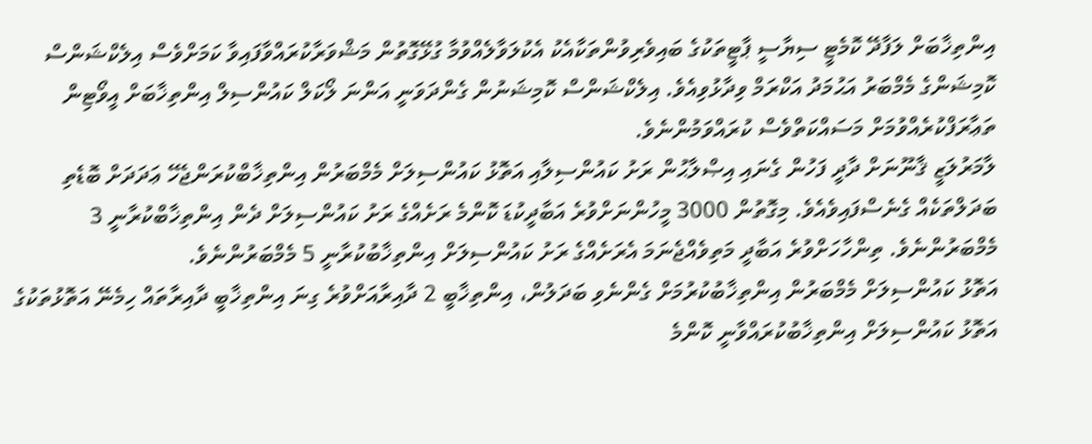އިންތިޚާބަށް ލަފާދޭ ކޮމެޓީ ސިޔާސީ ޕާޓީތަކުގެ ބައިވެރިވުންތަކާއެކު އެކުލަވާލެއްވުމާ ގުޅޭގޮތުން މަޝްވަރާކުރައްވާފައިވާ ކަމަށްވެސް އިލެކްޝަންސް ކޮމިޝަންގެ މެމްބަރު އަޙުމަދު އަކްރަމް ވިދާޅުވިއެވެ. އިލެކްޝަންސް ކޮމިޝަނުން ގެންދަވަނީ އަންނަ ލޯކަލް ކައުންސިލް އިންތިޚާބަށް އީވޯޓިން ތަޢާރަފްކުރެއްވުމަށް މަސައްކަތްވެސް ކުރައްވަމުންނެވެ.
ލާމަރުލަޒީ ޤާނޫނަށް ދާދީ ފަހުން ގެނައި އިޞްލާޙުން ރަށު ކައުންސިލާއި އަތޮޅު ކައުންސިލަށް މެމްބަރުން އިންތިޚާބްކުރަންޖެހޭ ޢަދަދަށް ބޮޑެތި ބަދަލްތަކެއް ގެނެސްފައިވެއެވެ. މިގޮތުން 3000 މީހުންނަށްވުރެ އަބާދީކުޑަ ކޮންމެ ރަށެއްގެ ރަށު ކައުންސިލަށް ދެން އިންތިޚާބްކުރާނީ 3 މެމްބަރުންނެވެ. ތިންހާހަށްވުރެ އަބާދީ މަތިވެއްޖެނަމަ އެރަށެއްގެ ރަށު ކައުންސިލަށް އިންތިޚާބުކުރާނީ 5 މެމްބަރުންނެވެ.
އަތޮޅު ކައުންސިލަށް މެމްބަރުން އިންތިޚާބުކުރުމަށް ގެންނެވި ބަދަލުން، އިންތިޚާބީ 2 ދާއިރާއަށްވުރެ ގިނަ އިންތިޚާބީ ދާއިރާތައް ހިމެނޭ އަތޮޅުތަކުގެ އަތޮޅު ކައުންސިލަށް އިންތިޚާބުކުރައްވާނީ ކޮންމެ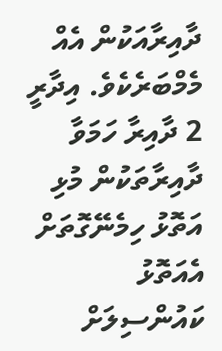ދާއިރާއަކުން އެއް މެމްބަރެކެވެ. އިދާރީ 2 ދާއިރާ ހަމަވާ ދާއިރާތަކުން މުޅި އަތޮޅު ހިމެނޭގޮތަށް އެއަތޮޅު ކައުންސިލަށް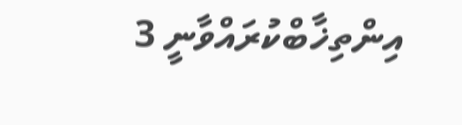އިންތިޚާބްކުރައްވާނީ 3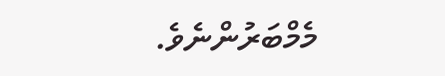މެމްބަރުންނެވެ.